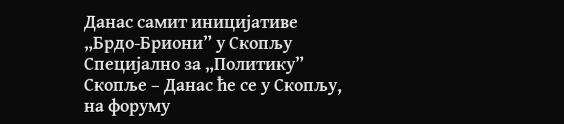Данас самит иницијативе „Брдо-Бриони” у Скопљу
Специјално за „Политику”
Скопље – Данас ће се у Скопљу, на форуму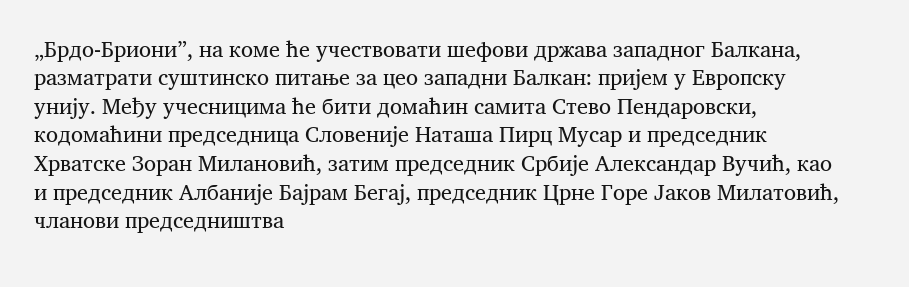„Брдо-Бриони”, на коме ће учествовати шефови држава западног Балкана, разматрати суштинско питање за цео западни Балкан: пријем у Европску унију. Међу учесницима ће бити домаћин самита Стево Пендаровски, кодомаћини председница Словеније Наташа Пирц Мусар и председник Хрватске Зоран Милановић, затим председник Србије Александар Вучић, као и председник Албаније Бајрам Бегај, председник Црне Горе Јаков Милатовић, чланови председништва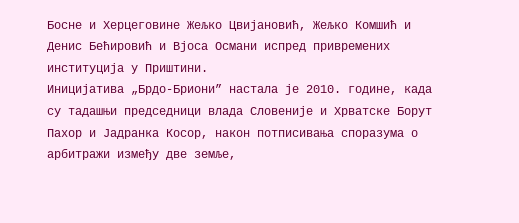Босне и Херцеговине Жељко Цвијановић, Жељко Комшић и Денис Бећировић и Вјоса Османи испред привремених институција у Приштини.
Иницијатива „Брдо-Бриони” настала је 2010. године, када су тадашњи председници влада Словеније и Хрватске Борут Пахор и Јадранка Косор, након потписивања споразума о арбитражи између две земље,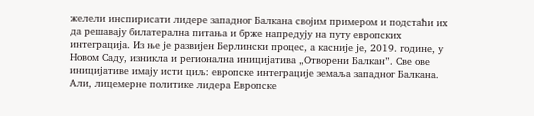желели инспирисати лидере западног Балкана својим примером и подстаћи их да решавају билатерална питања и брже напредују на путу европских интеграција. Из ње је развијен Берлински процес, а касније је, 2019. године, у Новом Саду, изникла и регионална иницијатива „Отворени Балкан”. Све ове иницијативе имају исти циљ: европске интеграције земаља западног Балкана.
Али, лицемерне политике лидера Европске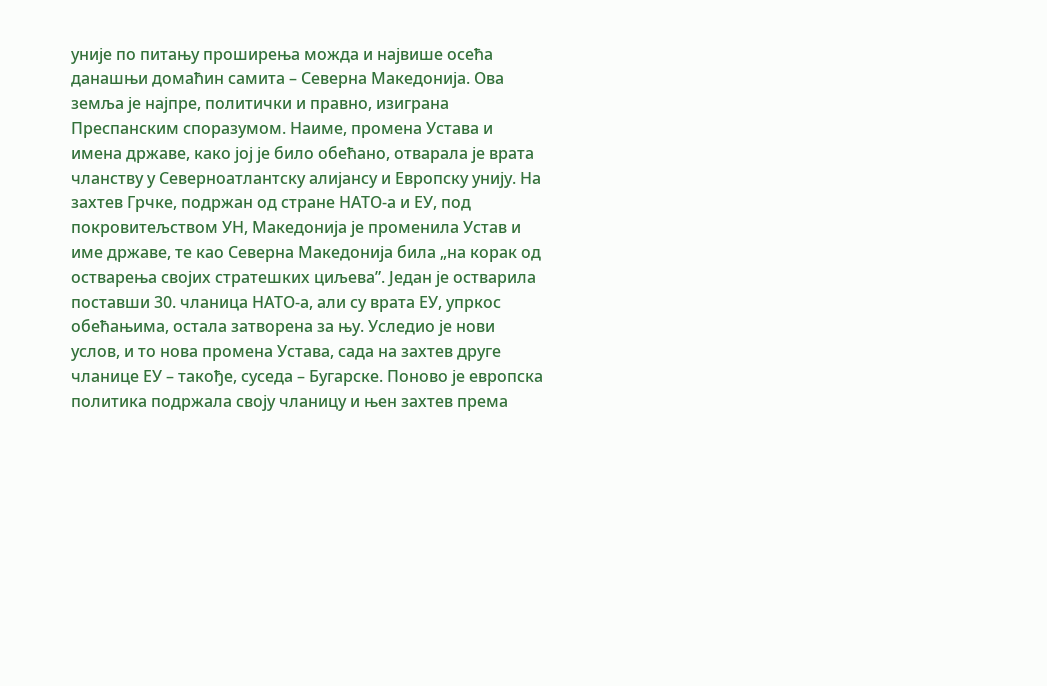уније по питању проширења можда и највише осећа данашњи домаћин самита – Северна Македонија. Ова земља је најпре, политички и правно, изиграна Преспанским споразумом. Наиме, промена Устава и имена државе, како јој је било обећано, отварала је врата чланству у Северноатлантску алијансу и Европску унију. На захтев Грчке, подржан од стране НАТО-а и ЕУ, под покровитељством УН, Македонија је променила Устав и име државе, те као Северна Македонија била „на корак од остварења својих стратешких циљева”. Један је остварила поставши 30. чланица НАТО-а, али су врата ЕУ, упркос обећањима, остала затворена за њу. Уследио је нови услов, и то нова промена Устава, сада на захтев друге чланице ЕУ – такође, суседа – Бугарске. Поново је европска политика подржала своју чланицу и њен захтев према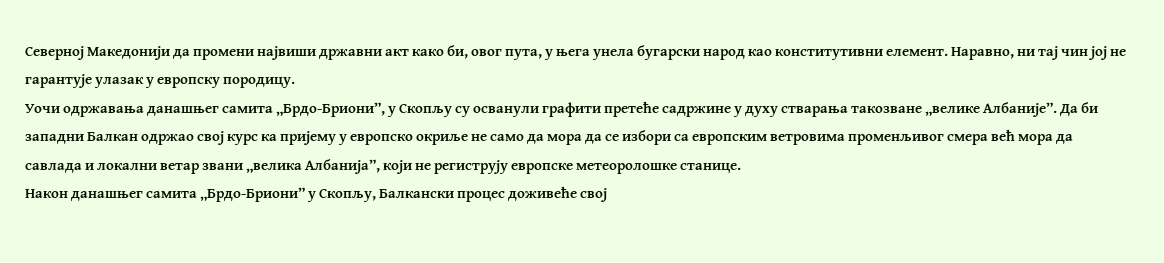Северној Македонији да промени највиши државни акт како би, овог пута, у њега унела бугарски народ као конститутивни елемент. Наравно, ни тај чин јој не гарантује улазак у европску породицу.
Уочи одржавања данашњег самита „Брдо-Бриони”, у Скопљу су осванули графити претеће садржине у духу стварања такозване „велике Албаније”. Да би западни Балкан одржао свој курс ка пријему у европско окриље не само да мора да се избори са европским ветровима променљивог смера већ мора да савлада и локални ветар звани „велика Албанија”, који не региструју европске метеоролошке станице.
Након данашњег самита „Брдо-Бриони” у Скопљу, Балкански процес доживеће свој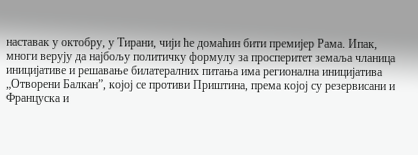наставак у октобру, у Тирани, чији ће домаћин бити премијер Рама. Ипак, многи верују да најбољу политичку формулу за просперитет земаља чланица иницијативе и решавање билатералних питања има регионална иницијатива „Отворени Балкан”, којој се противи Приштина, према којој су резервисани и Француска и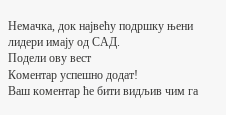Немачка, док највећу подршку њени лидери имају од САД.
Подели ову вест
Комeнтар успeшно додат!
Ваш комeнтар ћe бити видљив чим га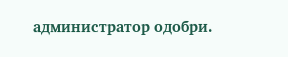администратор одобри.